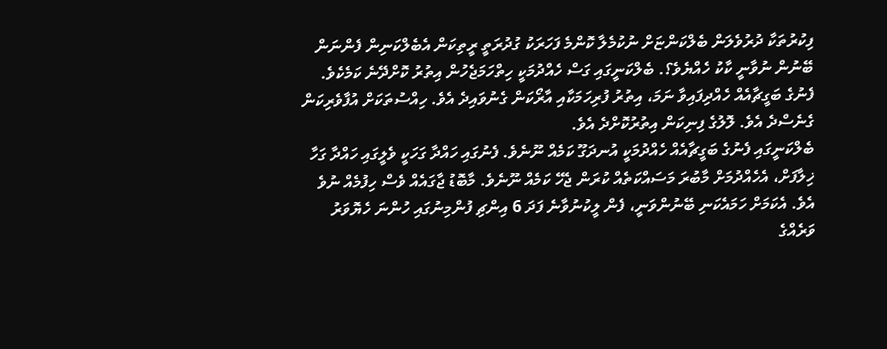ފިކުރުތަކާ ދުރުވެލަން ބެލްކަންޏަށް ނުކުމެލާ ކޮންމެ ފަހަރަކު ގުދުރަތީ ރީތިކަން އެބެލްކަނިން ފެންނަން ބޭނުން ނުވާނީ ކާކު ހެއްޔެވެ؟. ބެލްކަނީގައި ގަސް ހެއްދުމަކީ ހިތްހަމަޖެހުން އިތުރު ކޮށްދޭނެ ކަމެކެވެ. ފެނުގެ ބަގީޗާއެއް ހެއްދިފައިވާ ނަމަ، އިތުރު ފުރިހަމަކާއި އާރޯކަން ގެނުވައިދެ އެވެ. ހިއްސުތަކަށް އުފާވެރިކަން ގެނެސްދެ އެވެ. ލޮލުގެ ފިނިކަން އިތުރުކޮށްދެ އެވެ.
ބެލްކަނީގައި ފެނުގެ ބަގީޗާއެއް ހެއްދުމަކީ އުނދަގޫ ކަމެއް ނޫނެވެ. ފެނުގައި ހައްދާ ގަހަކީ ވެލީގައި ހައްދާ ގަހާ ޚިލާފަށް، އެހެއްދުމަށް މާބުރަ މަސައްކަތެއް ކުރަން ޖެހޭ ކަމެއް ނޫނެވެ. މާބޮޑު ޖާގައެއް ވެސް ހިފުމެއް ނުވެ އެވެ. އެކަމަށް ހަމައެކަނި ބޭނުންވަނީ، ފެން ލީކުނުވާނެ ފަދަ 6 އިންޗި ފުންމިނުގައި ހުންނަ ހެޔޮވަރު ވަރެއްގެ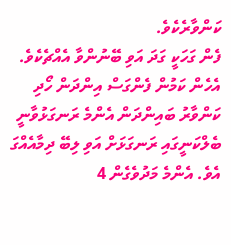ކަންވާރެކެވެ.
ފެން ގަހަކީ ގަދަ އަވި ބޭނުންވާ އެއްޗެކެވެ. އެހެން ކަމުން ފެންގަސް އިންދަން ހޯދި ކަންވާރު ބައިންދަން އެންމެ ރަނގަޅުވާނީ ބެލްކަނީގައި ރަނގަޅަށް އަވި ލިބޭ ދިމާއެއްގަ އެވެ. އެންމެ މަދުވެގެން 4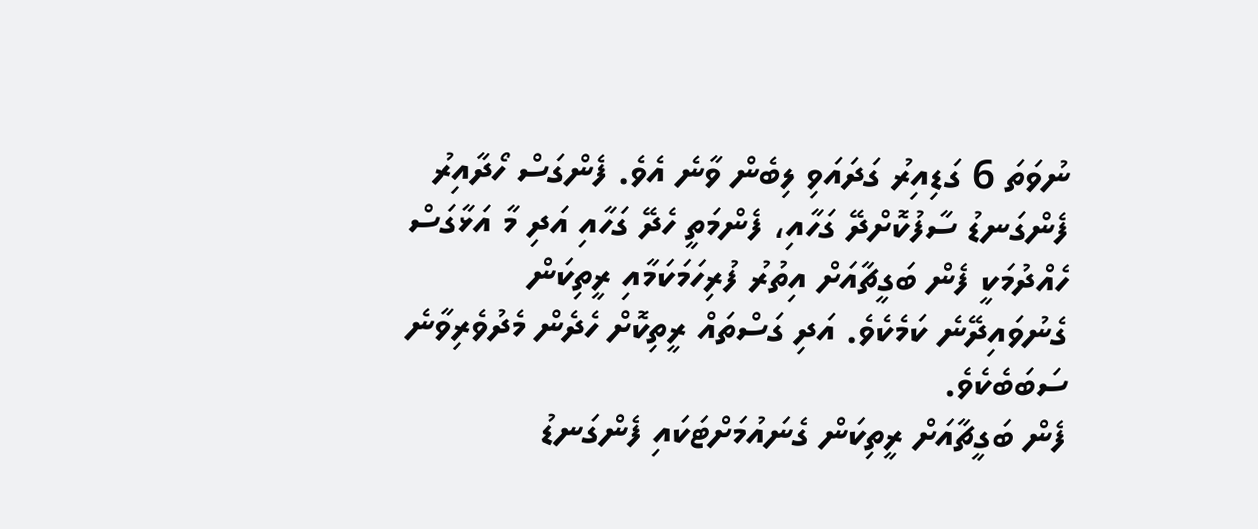ނުވަތަ 6 ގަޑިއިރު ގަދައަވި ލިބެން ވާނެ އެވެ. ފެންގަސް ހޯދާއިރު ފެންގަނޑު ސާފުކޮށްދޭ ގަހާއި، ފެންމަތީ ހެދޭ ގަހާއި އަދި މާ އަޅާގަސް ހެއްދުމަކީ ފެން ބަގީޗާއަށް އިތުރު ފުރިހަމަކަމާއި ރީތިކަން ގެނުވައިދޭނެ ކަމެކެވެ. އަދި ގަސްތައް ރީތިކޮށް ހެދެން މެދުވެރިވާނެ ސަބަބެކެވެ.
ފެން ބަގީޗާއަށް ރީތިކަން ގެނައުމަށްޓަކައި ފެންގަނޑު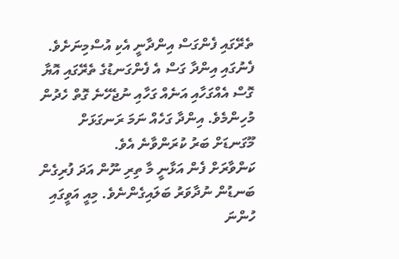ތެރޭގައި ފެންގަސް އިންދާނީ އެކި އުސްމިނަށެވެ. ފެނުގައި އިންދާ ގަސް އެ ފެންގަނޑުގެ ތެރޭގައި އޮޔާ ގޮސް އެއްގަހާއި އަނެއް ގަހާއި ނުޖެހޭނެ ގޮތް ހެދުން މުހިންމެވެ. އިންދާ ގަހެއް ނަމަ ރަނގަޅަށް މޫގަނޑަށް ބަރު ކުރަންވާނެ އެވެ.
ކަންވާރަށް ފެން އަޅާނީ މާ ތިރި ނޫން އަދަ ފުރިގެން ބަނޑުން ނުދާވަރު ބަލައިގެންނެވެ. މިއީ އަވީގައި ހުންނަ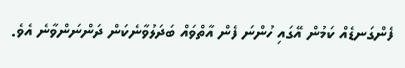ފެންގަނޑެއް ކަމުން އޭގައި ހުންނަ ފެން އާތްވައް ބަދަލުވާނެކަން ދަންނަންވާނެ އެވެ.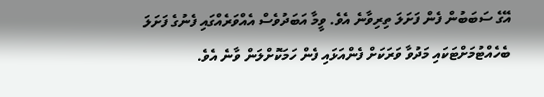އޭގެ ސަބަބުން ފެން ފަށަލަ ތިރިވާނެ އެވެ. ވީމާ އަބަދުވެސް އެއްވަރެއްގައި ފެނުގެ ފަށަލަ ބެހެއްޓުމަށްޓަކައި މަދުވާ ވަރަކަށް ފެންއަޅައި ފެން ހަމަކޮށްލަން ވާނެ އެވެ.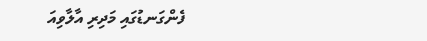ފެންގަނޑުގައި މަދިރި އާލާވިއަ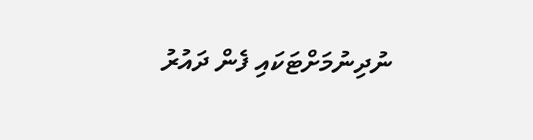ނުދިނުމަށްޓަކައި ފެން ދައުރު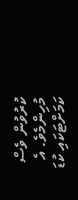ކުރުވުން ވެސް މުހިންމެވެ. އެ ކަމަށްޓަކައި ކުޑަ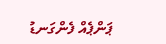ޕަންޕެއް ފެންގަނޑު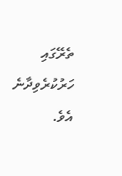ތެރޭގައި ހަރުކުރެވިދާނެ އެވެ.